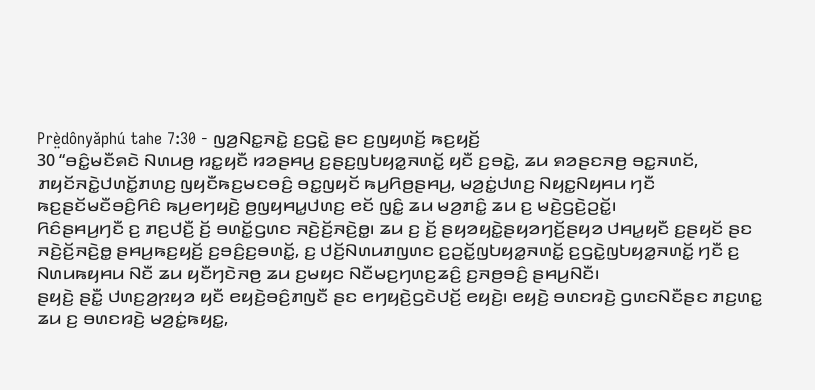Prè̤dônyǎphú tahe 7:30 - ꤜꤤ꤬ꤡꤢ꤭ꤏꤢꤧ꤭ ꤢ꤬ꤞꤢꤧ꤭ ꤔꤢ ꤢ꤬ꤜꤟꤛꤢꤩ꤬ ꤒꤢ꤬ꤟꤢꤩ꤬
30 “ꤋꤢꤨ꤭ꤗꤢꤪꤎꤢꤧ ꤡꤛꤣꤥ꤬ ꤙꤢ꤭ꤟꤢꤪ ꤙꤤꤔꤌꤣ꤬ ꤢ꤬ꤔꤢ꤬ꤜꤝꤟꤤ꤭ꤏꤛꤢꤩ꤭ ꤟꤢꤪ ꤢ꤬ꤋꤢꤧ꤭, ꤘꤣ ꤎꤤꤔꤢꤏꤥ꤬ ꤋꤢ꤭ꤏꤛꤢꤩ, ꤊꤟꤢꤩꤏꤢꤧ꤭ꤓꤛꤢꤩ꤭ꤊꤛꤢ꤬ ꤜꤟꤢꤪꤒꤢ꤬ꤗꤢꤋꤢꤨ꤬ ꤋꤢ꤭ꤜꤟꤢꤩ ꤒꤣ꤬ꤖꤥ꤬ꤔꤌꤣ꤬, ꤗꤤ꤬ꤢꤦ꤭ꤓꤛꤢ꤬ ꤡꤟꤢ꤭ꤡꤟꤌꤣ ꤚꤢꤪ ꤒꤢ꤬ꤔꤢꤩꤗꤢꤪꤋꤢꤨ꤬ꤖꤢꤨ ꤒꤣ꤬ꤕꤚꤟꤢꤧ꤬ ꤥ꤬ꤜꤟꤌꤣ꤭ꤓꤛꤢ꤬ ꤕꤢꤩ ꤜꤢꤨ꤭ ꤘꤣ ꤗꤤ꤬ꤊꤢꤨ꤭ ꤘꤣ ꤢ꤬ ꤗꤢꤧ꤬ꤞꤢꤧ꤬ꤑꤢꤩ꤭꤯
ꤖꤢꤨꤔꤌꤣ꤬ꤚꤢꤪ ꤢ꤬ ꤊꤢ꤬ꤓꤢꤪ꤬ ꤢꤩ꤬ ꤋꤛꤢꤩ꤭ꤞꤛꤢ ꤏꤢꤧ꤬ꤢꤩ꤬ꤏꤢꤧ꤬ꤥ꤭꤯ ꤘꤣ ꤢ꤬ ꤢꤩ꤬ ꤔꤟꤤꤟꤢꤧ꤭ꤔꤟꤤꤚꤢꤩ꤬ꤔꤟꤤ ꤓꤌꤣ꤭ꤟꤢꤪ ꤢ꤬ꤔꤟꤢꤩ ꤔꤢ ꤏꤢꤧ꤬ꤢꤩ꤬ꤏꤢꤧ꤬ꤥ꤭ ꤔꤌꤣ꤬ꤒꤢ꤬ꤟꤢꤩ꤬ ꤢ꤬ꤋꤢꤨ꤬ꤢ꤬ꤋꤛꤢꤩ꤭, ꤢ꤬ ꤓꤢꤩ꤬ꤡꤛꤣꤊꤜꤛꤢ ꤢ꤬ꤑꤢꤩ꤭ꤜꤝꤟꤤ꤭ꤏꤛꤢꤩ꤭ ꤢ꤬ꤞꤢꤧ꤭ꤜꤝꤟꤤ꤭ꤏꤛꤢꤩ꤭ ꤚꤢꤪ ꤢ꤬ ꤡꤛꤣꤒꤟꤌꤣ ꤡꤢꤪ ꤘꤣ ꤟꤢꤪꤚꤢꤧꤏꤥ꤬ ꤘꤣ ꤢ꤬ꤗꤟꤢ ꤡꤢꤪꤗꤢ꤬ꤚꤛꤢ꤬ꤘꤢꤨ꤬ ꤢ꤬ꤏꤥ꤬ꤋꤢꤨ꤬ ꤔꤌꤣ꤬ꤡꤢꤪ꤯
ꤔꤟꤢꤧ꤬ ꤔꤢꤪ꤭ ꤓꤛꤢ꤬ꤤ꤬ꤐꤟꤤ ꤟꤢꤪ ꤕꤟꤢꤧ꤬ꤋꤢꤨ꤬ꤊꤜꤢꤪ ꤔꤢ ꤕꤚꤟꤢꤧ꤬ꤞꤢꤧꤓꤢꤩ꤬ ꤕꤟꤢꤧ꤬꤯ ꤕꤟꤢꤧ꤬ ꤋꤛꤢꤙꤢꤧ꤬ ꤞꤛꤢꤡꤢꤪꤔꤢ ꤊꤢ꤬ꤛꤢ꤭ ꤘꤣ ꤢ꤬ ꤋꤛꤢꤙꤢꤧ꤬ ꤗꤤ꤬ꤢꤦ꤭ꤒꤟꤢ꤭,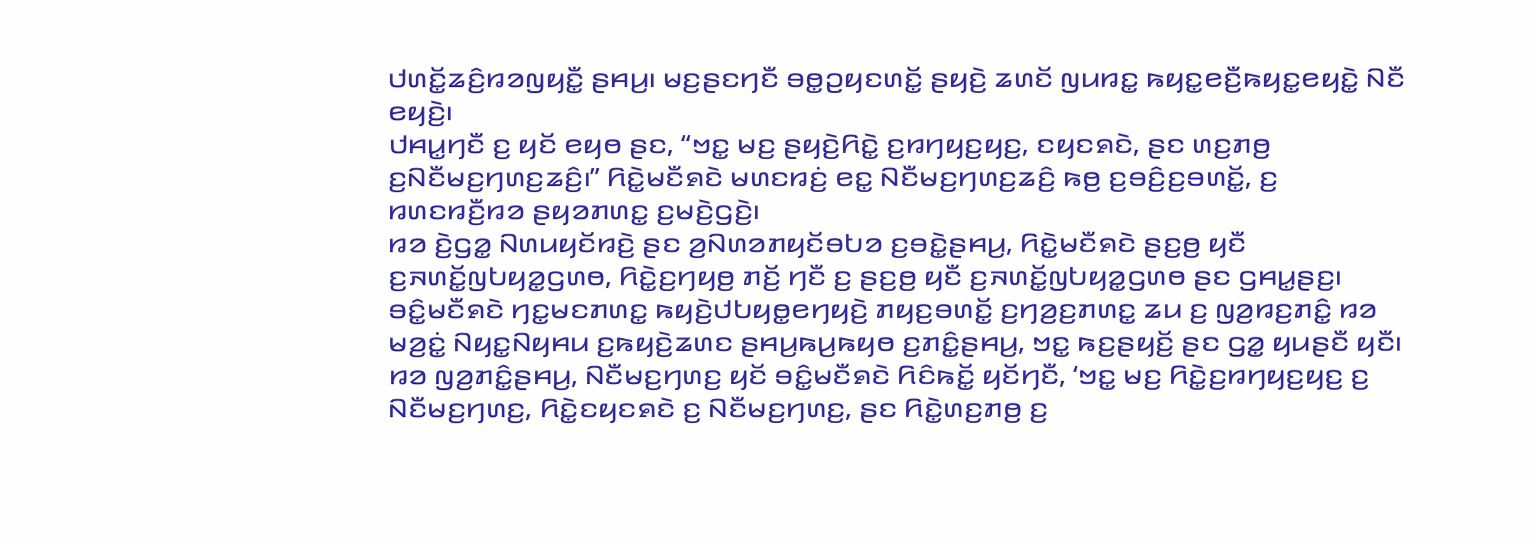ꤓꤛꤢꤩ꤭ꤘꤢꤨ꤬ꤙꤤꤜꤟꤢꤪ꤭ ꤔꤌꤣ꤬꤯ ꤗꤢ꤬ꤔꤢꤚꤢꤪ ꤋꤥ꤭ꤑꤟꤢꤛꤢꤩ꤭ ꤔꤟꤢꤧ꤬ ꤘꤛꤢꤩ ꤜꤣꤙꤢ꤭ ꤒꤟꤢ꤭ꤕꤢꤪ꤬ꤒꤟꤢ꤭ꤕꤟꤢꤧ꤭ ꤡꤢꤪ ꤕꤟꤢꤧ꤬꤯
ꤓꤌꤣ꤭ꤚꤢꤪ ꤢ꤬ ꤟꤢꤩ ꤕꤟꤥ ꤔꤢ, “ꤠꤢ꤭ ꤗꤢ꤬ ꤔꤟꤢꤧ꤬ꤖꤢꤧ꤭ ꤢ꤬ꤙꤚꤟꤢ꤬ꤟꤢ꤬, ꤢꤟꤢꤎꤢꤧ, ꤔꤢ ꤛꤢ꤬ꤊꤥ꤬ ꤢ꤬ꤡꤢꤪꤗꤢ꤬ꤚꤛꤢ꤬ꤘꤢꤨ꤬꤯” ꤖꤢꤧ꤭ꤗꤢꤪꤎꤢꤧ ꤗꤛꤢꤙꤢꤦ꤬ ꤕꤢ꤭ ꤡꤢꤪꤗꤢ꤬ꤚꤛꤢ꤬ꤘꤢꤨ꤬ ꤒꤥ꤬ ꤢ꤬ꤋꤢꤨ꤬ꤢ꤬ꤋꤛꤢꤩ꤭, ꤢ꤬ ꤙꤛꤢꤙꤢꤪ꤬ꤙꤤ ꤔꤟꤤꤊꤛꤢ꤭ ꤢ꤬ꤗꤢꤧ꤬ꤞꤢꤧ꤬꤯
ꤙꤤ ꤢꤧ꤬ꤞꤤ꤭ ꤡꤛꤣꤟꤢꤩꤙꤢꤧ꤬ ꤔꤢ ꤤ꤬ꤡꤛꤤꤊꤟꤢꤩꤋꤝꤤ ꤢ꤬ꤋꤢꤧ꤭ꤔꤌꤣ꤬, ꤖꤢꤧ꤭ꤗꤢꤪꤎꤢꤧ ꤔꤢ꤬ꤥ꤬ ꤟꤢꤪ ꤢ꤬ꤏꤛꤢꤩ꤭ꤜꤝꤟꤤ꤭ꤞꤛꤥ, ꤖꤢꤧ꤭ꤢ꤬ꤚꤟꤥ꤬ ꤊꤢꤩ꤬ ꤚꤢꤪ ꤢ꤬ ꤔꤢ꤬ꤥ꤬ ꤟꤢꤪ ꤢ꤬ꤏꤛꤢꤩ꤭ꤜꤝꤟꤤ꤭ꤞꤛꤥ ꤔꤢ ꤞꤌꤣ꤭ꤔꤢ꤬꤯
ꤋꤢꤨ꤭ꤗꤢꤪꤎꤢꤧ ꤚꤢ꤭ꤗꤢꤊꤛꤢ꤭ ꤒꤟꤢꤧ꤬ꤓꤝꤟꤥ꤭ꤕꤚꤟꤢꤧ꤬ ꤊꤟꤢ꤬ꤋꤛꤢꤩ꤭ ꤢ꤬ꤚꤤ꤬ꤢ꤬ꤊꤛꤢ꤭ ꤘꤣ ꤢ꤬ ꤜꤤ꤬ꤙꤢ꤬ꤊꤢꤨ꤭ ꤙꤤ ꤗꤤ꤬ꤢꤦ꤭ ꤡꤟꤢ꤭ꤡꤟꤌꤣ ꤢ꤬ꤒꤟꤢꤧ꤬ꤘꤛꤢ ꤔꤌꤣ꤬ꤒꤣ꤬ꤒꤟꤥ ꤢ꤬ꤊꤢꤨ꤭ꤔꤌꤣ꤬, ꤠꤢ꤭ ꤒꤢ꤬ꤔꤟꤢꤩ꤬ ꤔꤢ ꤞꤤ꤭ ꤟꤣꤔꤢꤪ ꤟꤢꤪ꤯ ꤙꤤ ꤜꤤ꤬ꤊꤢꤨ꤭ꤔꤌꤣ꤬, ꤡꤢꤪꤗꤢ꤬ꤚꤛꤢ꤬ ꤟꤢꤩ ꤋꤢꤨ꤭ꤗꤢꤪꤎꤢꤧ ꤖꤢꤨꤒꤢꤩ꤭ ꤟꤢꤩꤚꤢꤪ, ‘ꤠꤢ꤭ ꤗꤢ꤬ ꤖꤢꤧ꤭ꤢ꤬ꤙꤚꤟꤢ꤬ꤟꤢ꤬ ꤢ꤬ ꤡꤢꤪꤗꤢ꤬ꤚꤛꤢ꤬, ꤖꤢꤧ꤭ꤢꤟꤢꤎꤢꤧ ꤢ꤬ ꤡꤢꤪꤗꤢ꤬ꤚꤛꤢ꤬, ꤔꤢ ꤖꤢꤧ꤭ꤛꤢ꤬ꤊꤥ꤬ ꤢ꤬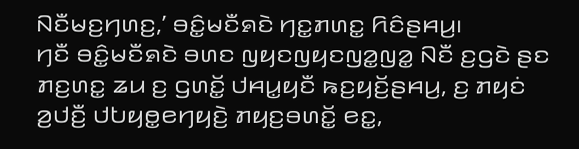ꤡꤢꤪꤗꤢ꤬ꤚꤛꤢ꤬,’ ꤋꤢꤨ꤭ꤗꤢꤪꤎꤢꤧ ꤚꤢ꤭ꤊꤛꤢ꤭ ꤖꤢꤨꤔꤌꤣ꤬꤯
ꤚꤢꤪ ꤋꤢꤨ꤭ꤗꤢꤪꤎꤢꤧ ꤋꤛꤢ ꤜꤟꤢꤜꤟꤢꤜꤤ꤭ꤜꤤ꤭ ꤡꤢꤪ ꤢ꤬ꤞꤢꤧ ꤔꤢ ꤊꤢ꤬ꤛꤢ꤭ ꤘꤣ ꤢ꤬ ꤞꤛꤢꤩ꤭ ꤓꤌꤣ꤭ꤟꤢꤪ ꤒꤢ꤬ꤟꤢꤩ꤬ꤔꤌꤣ꤬, ꤢ꤬ ꤊꤟꤢꤦ ꤤ꤬ꤓꤢꤪ꤬ ꤓꤝꤟꤥ꤭ꤕꤚꤟꤢꤧ꤬ ꤊꤟꤢ꤬ꤋꤛꤢꤩ꤭ ꤕꤢ꤭,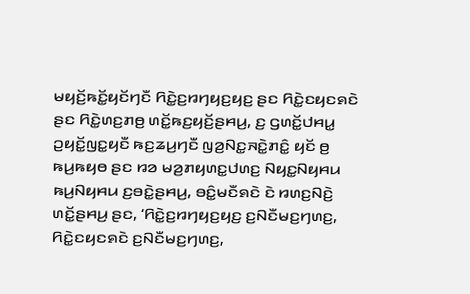ꤗꤟꤢꤩ꤬ꤒꤢꤩ꤭ꤟꤢꤩꤚꤢꤪ ꤖꤢꤧ꤭ꤢ꤬ꤙꤚꤟꤢ꤬ꤟꤢ꤬ ꤔꤢ ꤖꤢꤧ꤭ꤢꤟꤢꤎꤢꤧ ꤔꤢ ꤖꤢꤧ꤭ꤛꤢ꤬ꤊꤥ꤬ ꤛꤢꤩ꤭ꤒꤢ꤬ꤟꤢꤩ꤬ꤔꤌꤣ꤬, ꤢ꤬ ꤞꤛꤢꤩ꤭ꤓꤌꤣ꤭ ꤑꤟꤢꤩ꤭ꤜꤢ꤭ꤟꤢꤪ ꤒꤢ꤬ꤘꤣ꤬ꤚꤢꤪ ꤜꤤ꤬ꤡꤢ꤭ꤏꤢꤧ꤭ꤊꤢꤨ꤭ ꤟꤢꤩ ꤥ꤬ ꤒꤣ꤬ꤒꤟꤥ ꤔꤢ ꤙꤤ ꤗꤤ꤬ꤊꤟꤛꤢ꤭ꤓꤛꤢ꤬ ꤡꤟꤢ꤭ꤡꤟꤌꤣ ꤒꤣ꤬ꤡꤟꤌꤣ ꤢ꤬ꤋꤢꤧ꤭ꤔꤌꤣ꤬, ꤋꤢꤨ꤭ꤗꤢꤪꤎꤢꤧ ꤢꤧ ꤙꤛꤢ꤬ꤡꤢꤧ꤬ ꤛꤢꤩ꤭ꤔꤌꤣ꤬ ꤔꤢ, ‘ꤖꤢꤧ꤭ꤢ꤬ꤙꤚꤟꤢ꤬ꤟꤢ꤬ ꤢ꤬ꤡꤢꤪꤗꤢ꤬ꤚꤛꤢ꤬, ꤖꤢꤧ꤭ꤢꤟꤢꤎꤢꤧ ꤢ꤬ꤡꤢꤪꤗꤢ꤬ꤚꤛꤢ꤬,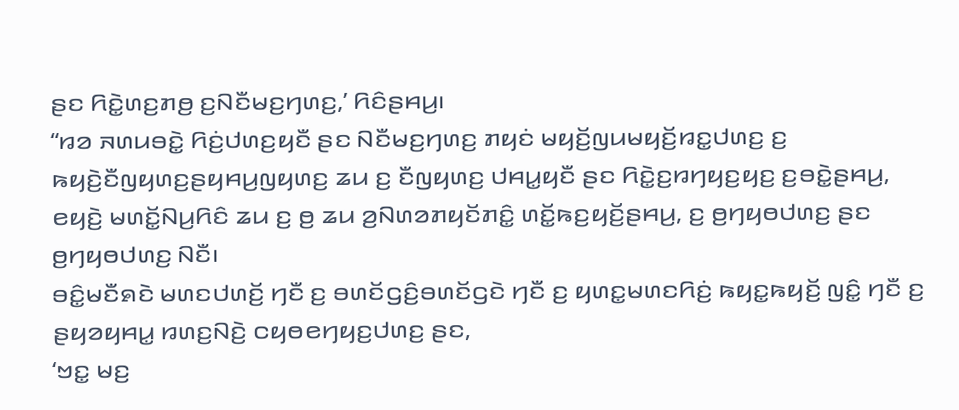ꤔꤢ ꤖꤢꤧ꤭ꤛꤢ꤬ꤊꤥ꤬ ꤢ꤬ꤡꤢꤪꤗꤢ꤬ꤚꤛꤢ꤬,’ ꤖꤢꤨꤔꤌꤣ꤬꤯
“ꤙꤤ ꤏꤛꤣꤋꤢꤧ꤭ ꤖꤢꤦ꤬ꤓꤛꤢ꤬ꤟꤢꤪ ꤔꤢ ꤡꤢꤪꤗꤢ꤬ꤚꤛꤢ꤬ ꤊꤟꤢꤦ ꤗꤟꤢꤩ꤬ꤜꤣꤗꤟꤢꤩ꤬ꤙꤢ꤭ꤓꤛꤢ꤬ ꤢ꤬ ꤒꤟꤢꤧ꤬ꤢꤪꤜꤟꤛꤢ꤬ꤔꤟꤌꤣ꤬ꤜꤟꤛꤢ꤬ ꤘꤣ ꤢ꤬ ꤢꤪꤜꤟꤛꤢ꤬ ꤓꤌꤣ꤭ꤟꤢꤪ ꤔꤢ ꤖꤢꤧ꤭ꤢ꤬ꤙꤚꤟꤢ꤬ꤟꤢ꤬ ꤢ꤬ꤋꤢꤧ꤭ꤔꤌꤣ꤬, ꤕꤟꤢꤧ꤬ ꤗꤛꤢꤩ꤭ꤡꤣ꤬ꤖꤢꤨ ꤘꤣ ꤢ꤬ ꤥ꤬ ꤘꤣ ꤤ꤬ꤡꤛꤤꤊꤟꤢꤩꤊꤢꤨ꤭ ꤛꤢꤩ꤭ꤒꤢ꤬ꤟꤢꤩ꤬ꤔꤌꤣ꤬, ꤢ꤬ ꤥ꤬ꤚꤟꤥꤓꤛꤢ꤬ ꤔꤢ ꤥ꤬ꤚꤟꤥꤓꤛꤢ꤬ ꤡꤢꤪ꤯
ꤋꤢꤨ꤭ꤗꤢꤪꤎꤢꤧ ꤗꤛꤢꤓꤛꤢꤩ꤬ ꤚꤢꤪ ꤢ꤬ ꤋꤛꤢꤩꤞꤢꤨ꤬ꤋꤛꤢꤩꤞꤢꤧ ꤚꤢꤪ ꤢ꤬ ꤟꤛꤢ꤭ꤗꤛꤢꤖꤢꤦ꤬ ꤒꤟꤢ꤭ꤒꤟꤢꤩ꤬ ꤜꤢꤨ꤭ ꤚꤢꤪ ꤢ꤬ ꤔꤟꤤꤟꤌꤣ꤭ ꤙꤛꤢ꤬ꤡꤢꤧ꤬ ꤍꤟꤥꤕꤚꤟꤢ꤬ꤓꤛꤢ꤬ ꤔꤢ,
‘ꤠꤢ꤭ ꤗꤢ꤬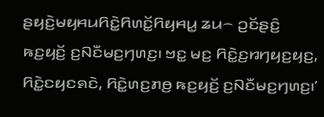ꤔꤟꤢꤧ꤬ꤗꤟꤌꤣꤖꤢꤧ꤭ꤖꤛꤢꤩ꤭ꤖꤟꤌꤣ꤭ ꤘꤣ꤮ ꤑꤢꤩꤔꤢꤨ꤬ ꤒꤢ꤬ꤟꤢꤩ꤬ ꤢ꤬ꤡꤢꤪꤗꤢ꤬ꤚꤛꤢ꤬꤯ ꤠꤢ꤭ ꤗꤢ꤬ ꤖꤢꤧ꤭ꤢ꤬ꤙꤚꤟꤢ꤬ꤟꤢ꤬, ꤖꤢꤧ꤭ꤢꤟꤢꤎꤢꤧ, ꤖꤢꤧ꤭ꤛꤢ꤬ꤊꤥ꤬ ꤒꤢ꤬ꤟꤢꤩ꤬ ꤢ꤬ꤡꤢꤪꤗꤢ꤬ꤚꤛꤢ꤬꤯’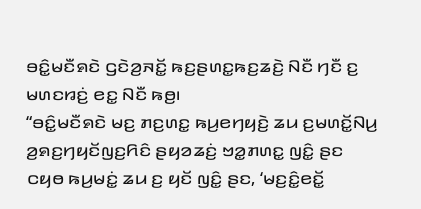ꤋꤢꤨ꤭ꤗꤢꤪꤎꤢꤧ ꤞꤢꤧꤤ꤬ꤏꤢꤩ꤭ ꤒꤢ꤬ꤔꤛꤢ꤭ꤒꤢ꤬ꤘꤢꤧ꤬ ꤡꤢꤪ ꤚꤢꤪ ꤢ꤬ ꤗꤛꤢꤙꤢꤦ꤬ ꤕꤢ꤭ ꤡꤢꤪ ꤒꤥ꤬꤯
“ꤋꤢꤨ꤭ꤗꤢꤪꤎꤢꤧ ꤗꤢ꤬ ꤊꤢ꤬ꤛꤢ꤭ ꤒꤣ꤬ꤕꤚꤟꤢꤧ꤬ ꤘꤣ ꤢ꤬ꤗꤛꤢꤩ꤭ꤡꤣ꤬ ꤤ꤬ꤎꤢ꤬ꤚꤟꤢꤩꤜꤢ꤬ꤖꤢꤨ ꤔꤟꤤꤘꤢꤦ꤬ ꤠꤤ꤭ꤊꤛꤢ꤭ ꤜꤢꤨ꤭ ꤔꤢ ꤍꤟꤥ ꤒꤣ꤬ꤗꤢꤦ꤭ ꤘꤣ ꤢ꤬ ꤟꤢꤩ ꤜꤢꤨ꤭ ꤔꤢ, ‘ꤗꤢ꤬ꤢꤨ꤭ꤕꤢꤩ꤭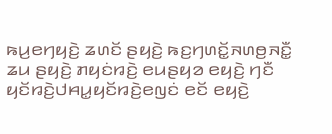ꤒꤣ꤬ꤕꤚꤟꤢꤧ꤬ ꤘꤛꤢꤩ ꤔꤟꤢꤧ꤬ ꤒꤢ꤬ꤚꤛꤢꤩ꤭ꤏꤛꤥ꤬ꤏꤢꤪ꤭ ꤘꤣ ꤔꤟꤢꤧ꤬ ꤊꤟꤢꤦꤙꤢꤧ꤬ ꤕꤣꤔꤟꤤ ꤕꤟꤢꤧ꤬ ꤚꤢꤪ ꤟꤢꤩꤙꤢꤧ꤬ꤓꤌꤣ꤭ꤟꤢꤩꤙꤢꤧ꤬ꤕꤜꤢꤦ ꤕꤢꤩ ꤕꤟꤢꤧ꤬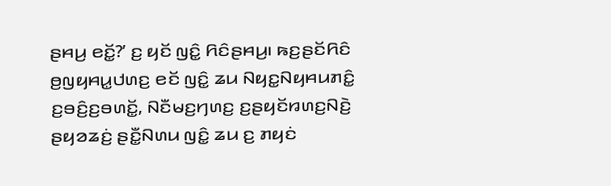ꤔꤌꤣ꤬ ꤕꤢꤩ꤭?’ ꤢ꤬ ꤟꤢꤩ ꤜꤢꤨ꤭ ꤖꤢꤨꤔꤌꤣ꤬꤯ ꤒꤢ꤬ꤔꤢꤩꤖꤢꤨ ꤥ꤬ꤜꤟꤌꤣ꤭ꤓꤛꤢ꤬ ꤕꤢꤩ ꤜꤢꤨ꤭ ꤘꤣ ꤡꤟꤢ꤭ꤡꤟꤌꤣꤊꤢꤨ꤭ ꤢ꤬ꤋꤢꤨ꤬ꤢ꤬ꤋꤛꤢꤩ꤭, ꤡꤢꤪꤗꤢ꤬ꤚꤛꤢ꤬ ꤢ꤬ꤔꤟꤢꤩꤙꤛꤢ꤬ꤡꤢꤧ꤬ ꤔꤟꤤꤘꤢꤦ꤬ ꤔꤢꤪ꤭ꤡꤛꤣ ꤜꤢꤨ꤭ ꤘꤣ ꤢ꤬ ꤊꤟꤢꤦ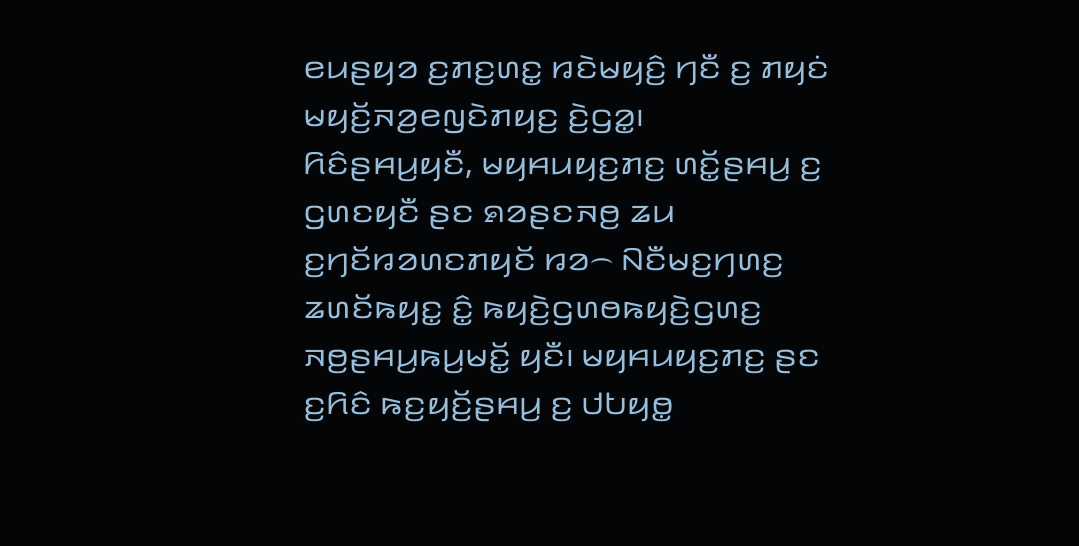ꤕꤣꤔꤟꤤ ꤢ꤬ꤊꤢ꤬ꤛꤢ꤭ ꤙꤢꤧꤗꤟꤢꤨ꤬ ꤚꤢꤪ ꤢ꤬ ꤊꤟꤢꤦ ꤗꤟꤢꤩ꤬ꤏꤤ꤬ꤕꤜꤢꤧꤊꤟꤢ꤬ ꤢꤧ꤬ꤞꤤ꤭꤯
ꤖꤢꤨꤔꤌꤣ꤬ꤟꤢꤪ, ꤗꤟꤌꤣꤟꤢ꤬ꤊꤢ꤬ ꤛꤢꤩ꤭ꤔꤌꤣ꤬ ꤢ꤬ ꤞꤛꤢꤟꤢꤪ ꤔꤢ ꤎꤤꤔꤢꤏꤥ꤬ ꤘꤣ ꤢ꤬ꤚꤢꤩꤙꤤꤛꤢꤊꤟꤢꤩ ꤙꤤ꤮ ꤡꤢꤪꤗꤢ꤬ꤚꤛꤢ꤬ ꤘꤛꤢꤩꤒꤟꤢ꤭ ꤢꤨ꤭ ꤒꤟꤢꤧ꤬ꤞꤛꤥꤒꤟꤢꤧ꤬ꤞꤛꤢ꤬ ꤏꤥ꤬ꤔꤌꤣ꤬ꤒꤣ꤬ꤗꤢꤩ꤭ ꤟꤢꤪ꤯ ꤗꤟꤌꤣꤟꤢ꤬ꤊꤢ꤬ ꤔꤢ ꤢ꤬ꤖꤢꤨ ꤒꤢ꤬ꤟꤢꤩ꤬ꤔꤌꤣ꤬ ꤢ꤬ ꤓꤝꤟꤥ꤭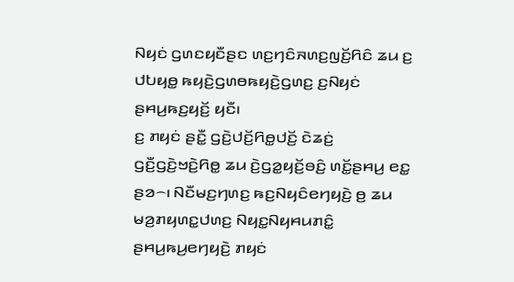ꤡꤟꤢꤦ ꤞꤛꤢꤟꤢꤪꤔꤢ ꤛꤢ꤬ꤚꤢꤨꤏꤛꤢ꤬ꤜꤢꤩ꤬ꤖꤢꤨ ꤘꤣ ꤢ꤬ ꤓꤝꤟꤥ꤭ ꤒꤟꤢꤧ꤬ꤞꤛꤥꤒꤟꤢꤧ꤬ꤞꤛꤢ꤬ ꤢ꤬ꤡꤟꤢꤦ ꤔꤌꤣ꤬ꤒꤢ꤬ꤟꤢꤩ꤬ ꤟꤢꤪ꤯
ꤢ꤬ ꤊꤟꤢꤦ ꤔꤢꤪ꤭ ꤞꤢꤧ꤬ꤓꤢꤩ꤬ꤖꤥ꤭ꤓꤢꤩ꤬ ꤢꤧꤘꤢꤦ꤬ ꤞꤢꤪ꤬ꤞꤢꤧ꤬ꤠꤢꤧ꤬ꤖꤥ꤭ ꤘꤣ ꤢꤧ꤬ꤞꤤ꤭ꤟꤢꤩ꤬ꤋꤢꤨ꤬ ꤛꤢꤩ꤭ꤔꤌꤣ꤬ ꤕꤢ꤭ ꤔꤤ꤮꤯ ꤡꤢꤪꤗꤢ꤬ꤚꤛꤢ꤬ ꤒꤢ꤬ꤡꤟꤢꤨꤕꤚꤟꤢꤧ꤬ ꤥ꤬ ꤘꤣ ꤗꤤ꤬ꤊꤟꤛꤢ꤭ꤓꤛꤢ꤬ ꤡꤟꤢ꤭ꤡꤟꤌꤣꤊꤢꤨ꤭ ꤔꤌꤣ꤬ꤒꤣ꤬ꤕꤚꤟꤢꤧ꤬ ꤊꤟꤢꤦ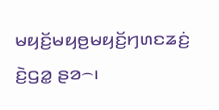ꤗꤟꤢꤩ꤬ꤗꤟꤥ꤬ꤗꤟꤢꤩ꤬ꤚꤛꤢꤘꤢꤦ꤬ ꤢꤧ꤬ꤞꤤ꤭ ꤔꤤ꤮꤯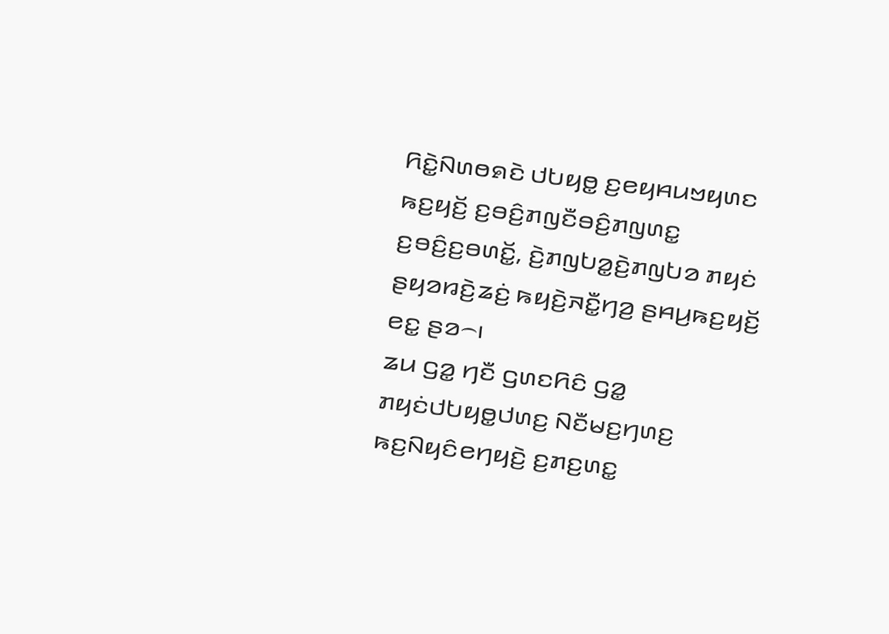ꤖꤢꤧ꤭ꤡꤛꤥꤎꤢꤧ ꤓꤝꤟꤥ꤭ ꤢ꤬ꤕꤟꤌꤣꤠꤟꤛꤢ ꤒꤢ꤬ꤟꤢꤩ꤬ ꤢ꤬ꤋꤢꤨ꤬ꤊꤜꤢꤪꤋꤢꤨ꤬ꤊꤜꤛꤢ꤭ ꤢ꤬ꤋꤢꤨ꤬ꤢ꤬ꤋꤛꤢꤩ꤭, ꤢꤧ꤬ꤊꤜꤝꤤ꤭ꤢꤧ꤬ꤊꤜꤝꤤ ꤊꤟꤢꤦ ꤔꤟꤤꤙꤢꤧ꤬ꤘꤢꤦ꤬ ꤒꤟꤢꤧ꤬ꤏꤢꤪ꤭ꤚꤤ꤬ ꤔꤌꤣ꤬ꤒꤢ꤬ꤟꤢꤩ꤬ ꤕꤢ꤭ ꤔꤤ꤮꤯
ꤘꤣ ꤞꤤ꤭ ꤚꤢꤪ ꤞꤛꤢꤖꤢꤨ ꤞꤤ꤭ ꤊꤟꤢꤦꤓꤝꤟꤥ꤭ꤓꤛꤢ꤬ ꤡꤢꤪꤗꤢ꤬ꤚꤛꤢ꤬ ꤒꤢ꤬ꤡꤟꤢꤨꤕꤚꤟꤢꤧ꤬ ꤢ꤬ꤊꤢ꤬ꤛꤢ꤭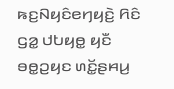ꤒꤢ꤬ꤡꤟꤢꤨꤕꤚꤟꤢꤧ꤬ ꤖꤢꤨ ꤞꤤ꤭ ꤓꤝꤟꤥ꤭ ꤟꤢꤪ ꤋꤥ꤭ꤑꤟꤢ ꤛꤢꤩ꤭ꤔꤌꤣ꤬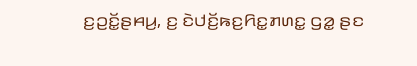ꤢ꤬ꤑꤢꤩ꤭ꤔꤌꤣ꤬, ꤢ꤬ ꤢꤧꤓꤢꤩ꤬ꤒꤢ꤬ꤖꤢ꤭ꤊꤛꤢ꤭ ꤞꤤ꤭ ꤔꤢ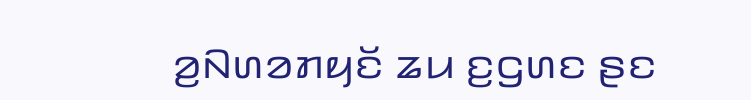ꤤ꤬ꤡꤛꤤꤊꤟꤢꤩ ꤘꤣ ꤢ꤬ꤞꤛꤢ ꤔꤢ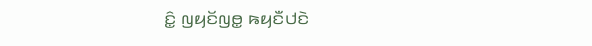ꤢꤨ꤭ ꤜꤟꤢꤩꤜꤥ꤭ ꤒꤟꤢꤪꤓꤢꤧ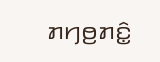ꤊꤚꤥ꤬ꤊꤢꤨ꤭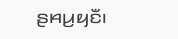ꤔꤌꤣ꤬ꤟꤢꤪ꤯